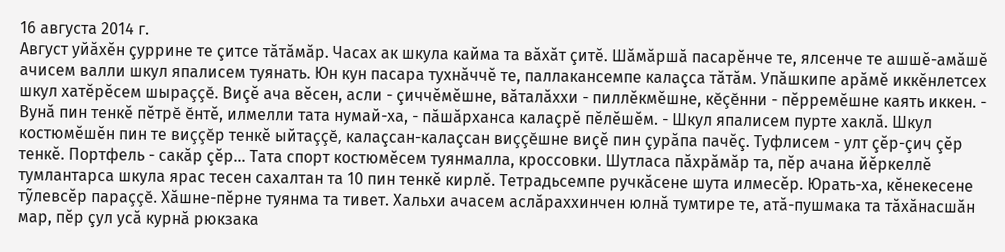16 августа 2014 г.
Август уйăхĕн çуррине те çитсе тăтăмăр. Часах ак шкула кайма та вăхăт çитĕ. Шăмăршă пасарĕнче те, ялсенче те ашшĕ-амăшĕ ачисем валли шкул япалисем туянать. Юн кун пасара тухнăччĕ те, паллакансемпе калаçса тăтăм. Упăшкипе арăмĕ иккĕнлетсех шкул хатĕрĕсем шыраççĕ. Виçĕ ача вĕсен, асли - çиччĕмĕшне, вăталăххи - пиллĕкмĕшне, кĕçĕнни - пĕрремĕшне каять иккен. - Вунă пин тенкĕ пĕтрĕ ĕнтĕ, илмелли тата нумай-ха, - пăшăрханса калаçрĕ пĕлĕшĕм. - Шкул япалисем пурте хаклă. Шкул костюмĕшĕн пин те виççĕр тенкĕ ыйтаççĕ, калаçсан-калаçсан виççĕшне виçĕ пин çурăпа пачĕç. Туфлисем - улт çĕр-çич çĕр тенкĕ. Портфель - сакăр çĕр... Тата спорт костюмĕсем туянмалла, кроссовки. Шутласа пăхрăмăр та, пĕр ачана йĕркеллĕ тумлантарса шкула ярас тесен сахалтан та 10 пин тенкĕ кирлĕ. Тетрадьсемпе ручкăсене шута илмесĕр. Юрать-ха, кĕнекесене тỹлевсĕр параççĕ. Хăшне-пĕрне туянма та тивет. Хальхи ачасем аслăраххинчен юлнă тумтире те, атă-пушмака та тăхăнасшăн мар, пĕр çул усă курнă рюкзака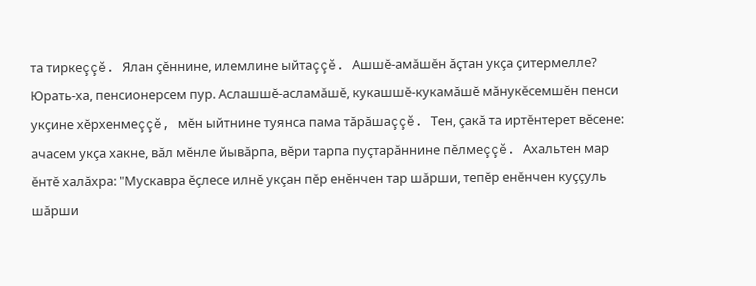та тиркеççĕ. Ялан çĕннине, илемлине ыйтаççĕ. Ашшĕ-амăшĕн ăçтан укçа çитермелле? Юрать-ха, пенсионерсем пур. Аслашшĕ-асламăшĕ, кукашшĕ-кукамăшĕ мăнукĕсемшĕн пенси укçине хĕрхенмеççĕ, мĕн ыйтнине туянса пама тăрăшаççĕ. Тен, çакă та иртĕнтерет вĕсене: ачасем укçа хакне, вăл мĕнле йывăрпа, вĕри тарпа пуçтарăннине пĕлмеççĕ. Ахальтен мар ĕнтĕ халăхра: "Мускавра ĕçлесе илнĕ укçан пĕр енĕнчен тар шăрши, тепĕр енĕнчен куççуль шăрши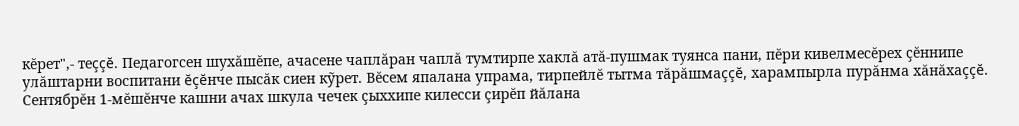кĕрет",- теççĕ. Педагогсен шухăшĕпе, ачасене чаплăран чаплă тумтирпе хаклă атă-пушмак туянса пани, пĕри кивелмесĕрех çĕннипе улăштарни воспитани ĕçĕнче пысăк сиен кỹрет. Вĕсем япалана упрама, тирпейлĕ тытма тăрăшмаççĕ, харампырла пурăнма хăнăхаççĕ. Сентябрĕн 1-мĕшĕнче кашни ачах шкула чечек çыххипе килесси çирĕп йăлана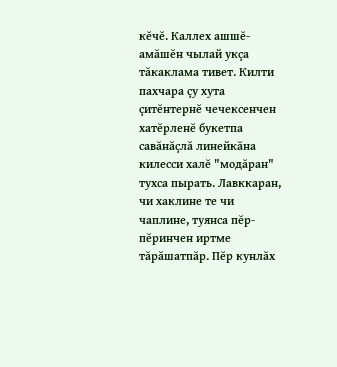кĕчĕ. Каллех ашшĕ-амăшĕн чылай укçа тăкаклама тивет. Килти пахчара çу хута çитĕнтернĕ чечексенчен хатĕрленĕ букетпа савăнăçлă линейкăна килесси халĕ "модăран" тухса пырать. Лавккаран, чи хаклине те чи чаплине, туянса пĕр-пĕринчен иртме тăрăшатпăр. Пĕр кунлăх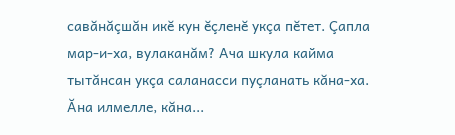савăнăçшăн икĕ кун ĕçленĕ укçа пĕтет. Çапла мар-и-ха, вулаканăм? Ача шкула кайма тытăнсан укçа саланасси пуçланать кăна-ха. Ăна илмелле, кăна...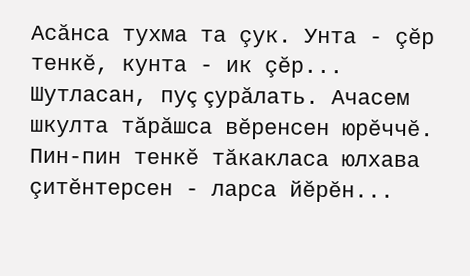Асăнса тухма та çук. Унта - çĕр тенкĕ, кунта - ик çĕр... Шутласан, пуç çурăлать. Ачасем шкулта тăрăшса вĕренсен юрĕччĕ. Пин-пин тенкĕ тăкакласа юлхава çитĕнтерсен - ларса йĕрĕн...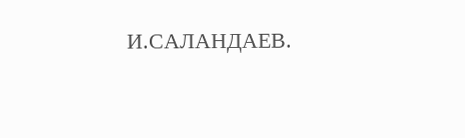И.САЛАНДАЕВ.